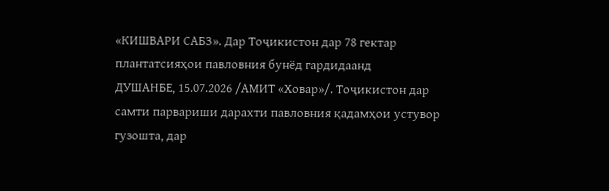«КИШВАРИ САБЗ». Дар Тоҷикистон дар 78 гектар плантатсияҳои павловния бунёд гардидаанд
ДУШАНБЕ, 15.07.2026 /АМИТ «Ховар»/. Тоҷикистон дар самти парвариши дарахти павловния қадамҳои устувор гузошта, дар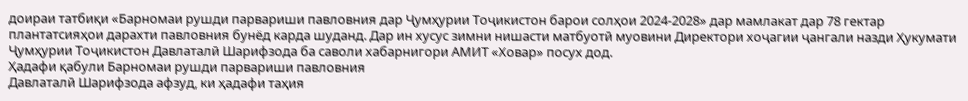доираи татбиқи «Барномаи рушди парвариши павловния дар Ҷумҳурии Тоҷикистон барои солҳои 2024-2028» дар мамлакат дар 78 гектар плантатсияҳои дарахти павловния бунёд карда шуданд. Дар ин хусус зимни нишасти матбуотӣ муовини Директори хоҷагии ҷангали назди Ҳукумати Ҷумҳурии Тоҷикистон Давлаталӣ Шарифзода ба саволи хабарнигори АМИТ «Ховар» посух дод.
Ҳадафи қабули Барномаи рушди парвариши павловния
Давлаталӣ Шарифзода афзуд, ки ҳадафи таҳия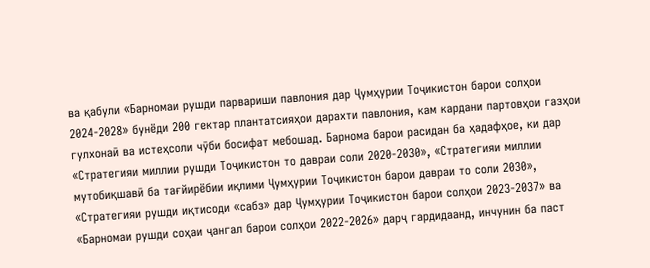ва қабули «Барномаи рушди парвариши павлония дар Ҷумҳурии Тоҷикистон барои солҳои 2024-2028» бунёди 200 гектар плантатсияҳои дарахти павлония, кам кардани партовҳои газҳои гулхонаӣ ва истеҳсоли чӯби босифат мебошад. Барнома барои расидан ба ҳадафҳое, ки дар «Стратегияи миллии рушди Тоҷикистон то давраи соли 2020-2030», «Стратегияи миллии мутобиқшавӣ ба тағйирёбии иқлими Ҷумҳурии Тоҷикистон барои давраи то соли 2030», «Стратегияи рушди иқтисоди «сабз» дар Ҷумҳурии Тоҷикистон барои солҳои 2023-2037» ва «Барномаи рушди соҳаи ҷангал барои солҳои 2022-2026» дарҷ гардидаанд, инчунин ба паст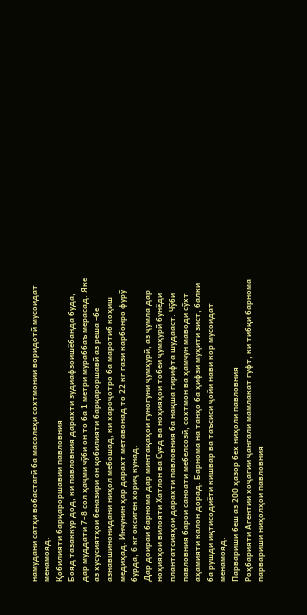намудани сатҳи вобастагӣ ба масолеҳи сохтмонии воридотӣ мусоидат менамояд.
Қобилияти барқароршавии павловния
Бояд тазаккур дод, ки павловния дарахти зудиафзоишёбанда буда, дар муддати 7-8 сол ҳаҷми чӯби он то ба 1 метри мураббаъ мерасад. Яке аз хусусиятҳои беназири он қобилияти барқароршавӣ аз реша –бе азнавшинонидани ниҳол мебошад, ки хароҷотро ба маротиб коҳиш медиҳад. Инчунин ҳар дарахт метавонад то 22 кг гази карбонро фурӯ бурда, 6 кг оксиген хориҷ кунад.
Дар доираи барнома дар минтақаҳои гуногуни ҷумҳурӣ, аз ҷумла дар ноҳияҳои вилояти Хатлон ва Суғд ва ноҳияҳои тобеи ҷумҳурӣ бунёди плантатсияҳои дарахти павловния ба нақша гирифта шудааст. Чӯби павловния барои саноати мебелсозӣ, сохтмон ва ҳамчун маводи сӯхт аҳамияти калон дорад. Барнома на танҳо ба ҳифзи муҳити зист, балки ба рушди иқтисодиёти кишвар ва таъсиси ҷойи нави кор мусоидат менамояд.
Парвариши беш аз 200 ҳазор бех ниҳоли павловния
Роҳбарияти Агентии хоҷагии ҷангали мамлакат гуфт, ки тибқи барнома парвариши ниҳолҳои павловния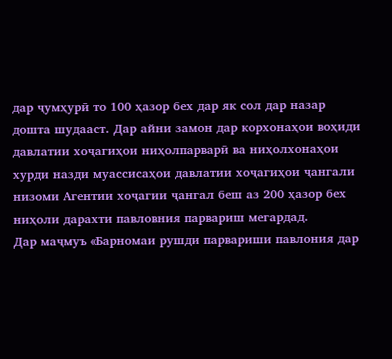дар ҷумҳурӣ то 100 ҳазор бех дар як сол дар назар дошта шудааст. Дар айни замон дар корхонаҳои воҳиди давлатии хоҷагиҳои ниҳолпарварӣ ва ниҳолхонаҳои хурди назди муассисаҳои давлатии хоҷагиҳои ҷангали низоми Агентии хоҷагии ҷангал беш аз 200 ҳазор бех ниҳоли дарахти павловния парвариш мегардад.
Дар маҷмуъ «Барномаи рушди парвариши павлония дар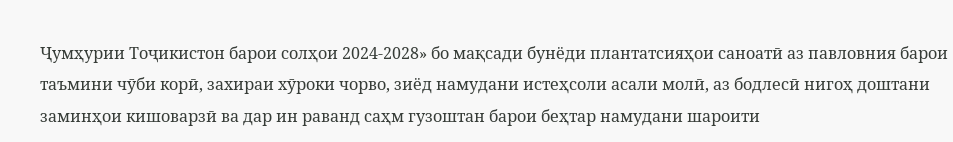Ҷумҳурии Тоҷикистон барои солҳои 2024-2028» бо мақсади бунёди плантатсияҳои саноатӣ аз павловния барои таъмини чӯби корӣ, захираи хӯроки чорво, зиёд намудани истеҳсоли асали молӣ, аз бодлесӣ нигоҳ доштани заминҳои кишоварзӣ ва дар ин раванд саҳм гузоштан барои беҳтар намудани шароити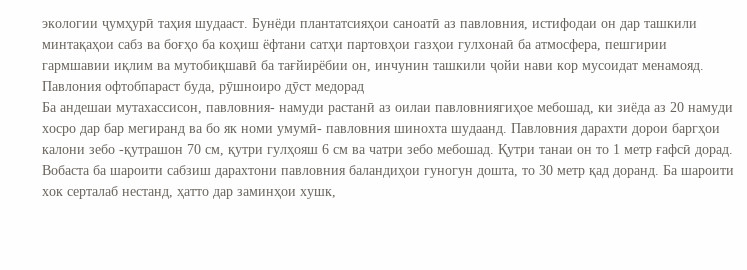экологии ҷумҳурӣ таҳия шудааст. Бунёди плантатсияҳои саноатӣ аз павловния, истифодаи он дар ташкили минтақаҳои сабз ва боғҳо ба коҳиш ёфтани сатҳи партовҳои газҳои гулхонаӣ ба атмосфера, пешгирии гармшавии иқлим ва мутобиқшавӣ ба тағйирёбии он, инчунин ташкили ҷойи нави кор мусоидат менамояд.
Павлония офтобпараст буда, рӯшноиро дӯст медорад
Ба андешаи мутахассисон, павловния- намуди растанӣ аз оилаи павловниягиҳое мебошад, ки зиёда аз 20 намуди хосро дар бар мегиранд ва бо як номи умумӣ- павловния шинохта шудаанд. Павловния дарахти дорои баргҳои калони зебо -қутрашон 70 см, қутри гулҳояш 6 см ва чатри зебо мебошад. Қутри танаи он то 1 метр ғафсӣ дорад. Вобаста ба шароити сабзиш дарахтони павловния баландиҳои гуногун дошта, то 30 метр қад доранд. Ба шароити хок серталаб нестанд, ҳатто дар заминҳои хушк,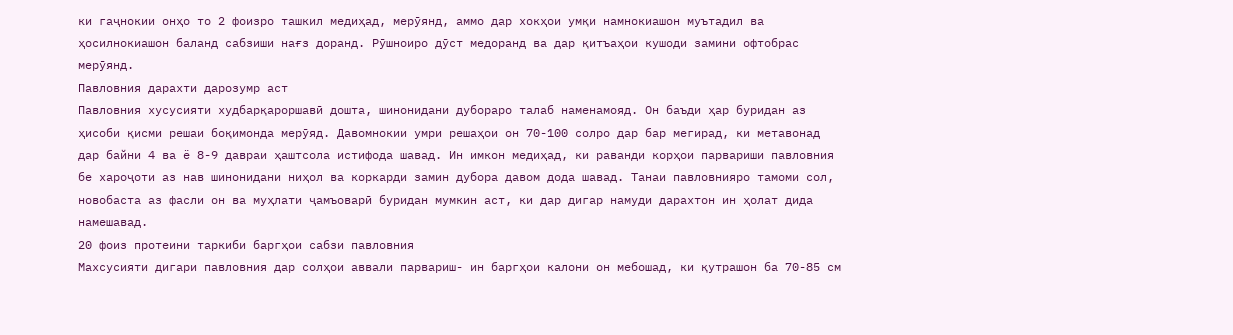ки гаҷнокии онҳо то 2 фоизро ташкил медиҳад, мерӯянд, аммо дар хокҳои умқи намнокиашон муътадил ва ҳосилнокиашон баланд сабзиши нағз доранд. Рӯшноиро дӯст медоранд ва дар қитъаҳои кушоди замини офтобрас мерӯянд.
Павловния дарахти дарозумр аст
Павловния хусусияти худбарқароршавӣ дошта, шинонидани дубораро талаб наменамояд. Он баъди ҳар буридан аз ҳисоби қисми решаи боқимонда мерӯяд. Давомнокии умри решаҳои он 70-100 солро дар бар мегирад, ки метавонад дар байни 4 ва ё 8-9 давраи ҳаштсола истифода шавад. Ин имкон медиҳад, ки раванди корҳои парвариши павловния бе хароҷоти аз нав шинонидани ниҳол ва коркарди замин дубора давом дода шавад. Танаи павловнияро тамоми сол, новобаста аз фасли он ва муҳлати ҷамъоварӣ буридан мумкин аст, ки дар дигар намуди дарахтон ин ҳолат дида намешавад.
20 фоиз протеини таркиби баргҳои сабзи павловния
Махсусияти дигари павловния дар солҳои аввали парвариш- ин баргҳои калони он мебошад, ки қутрашон ба 70-85 см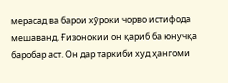мерасад ва барои хӯроки чорво истифода мешаванд. Ғизонокии он қариб ба юнучқа баробар аст. Он дар таркиби худ ҳангоми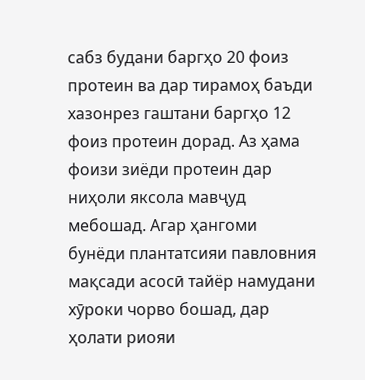сабз будани баргҳо 20 фоиз протеин ва дар тирамоҳ баъди хазонрез гаштани баргҳо 12 фоиз протеин дорад. Аз ҳама фоизи зиёди протеин дар ниҳоли яксола мавҷуд мебошад. Агар ҳангоми бунёди плантатсияи павловния мақсади асосӣ тайёр намудани хӯроки чорво бошад, дар ҳолати риояи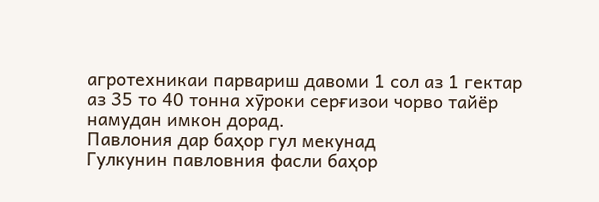агротехникаи парвариш давоми 1 сол аз 1 гектар аз 35 то 40 тонна хӯроки серғизои чорво тайёр намудан имкон дорад.
Павлония дар баҳор гул мекунад
Гулкунин павловния фасли баҳор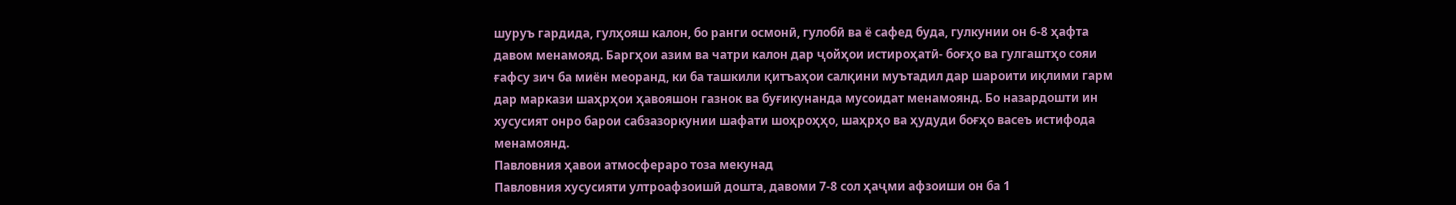шуруъ гардида, гулҳояш калон, бо ранги осмонӣ, гулобӣ ва ё сафед буда, гулкунии он 6-8 ҳафта давом менамояд. Баргҳои азим ва чатри калон дар ҷойҳои истироҳатӣ- боғҳо ва гулгаштҳо сояи ғафсу зич ба миён меоранд, ки ба ташкили қитъаҳои салқини муътадил дар шароити иқлими гарм дар маркази шаҳрҳои ҳавояшон газнок ва буғикунанда мусоидат менамоянд. Бо назардошти ин хусусият онро барои сабзазоркунии шафати шоҳроҳҳо, шаҳрҳо ва ҳудуди боғҳо васеъ истифода менамоянд.
Павловния ҳавои атмосфераро тоза мекунад
Павловния хусусияти ултроафзоишӣ дошта, давоми 7-8 сол ҳаҷми афзоиши он ба 1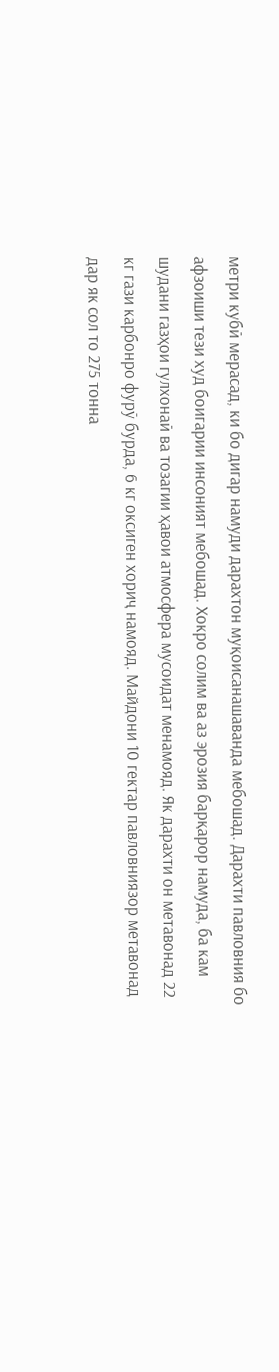метри кубӣ мерасад, ки бо дигар намуди дарахтон муқоисанашаванда мебошад. Дарахти павловния бо афзоиши тези худ боигарии инсоният мебошад. Хокро солим ва аз эрозия барқарор намуда, ба кам шудани газҳои гулхонаӣ ва тозагии ҳавои атмосфера мусоидат менамояд. Як дарахти он метавонад 22 кг гази карбонро фурӯ бурда, 6 кг оксиген хориҷ намояд. Майдони 10 гектар павловниязор метавонад дар як сол то 275 тонна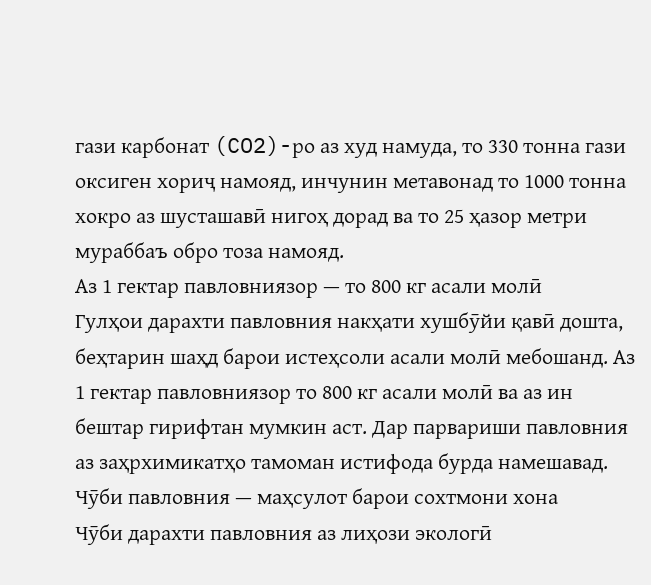гази карбонат (CO2)-ро аз худ намуда, то 330 тонна гази оксиген хориҷ намояд, инчунин метавонад то 1000 тонна хокро аз шусташавӣ нигоҳ дорад ва то 25 ҳазор метри мураббаъ обро тоза намояд.
Аз 1 гектар павловниязор — то 800 кг асали молӣ
Гулҳои дарахти павловния накҳати хушбӯйи қавӣ дошта, беҳтарин шаҳд барои истеҳсоли асали молӣ мебошанд. Аз 1 гектар павловниязор то 800 кг асали молӣ ва аз ин бештар гирифтан мумкин аст. Дар парвариши павловния аз заҳрхимикатҳо тамоман истифода бурда намешавад.
Чӯби павловния — маҳсулот барои сохтмони хона
Чӯби дарахти павловния аз лиҳози экологӣ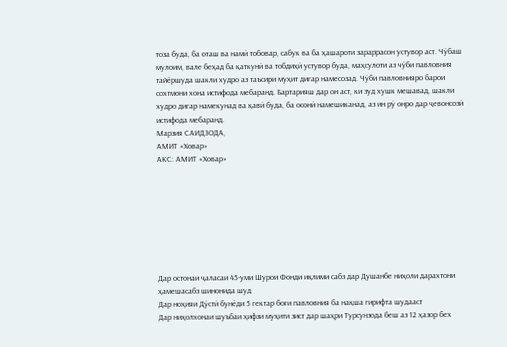тоза буда, ба оташ ва намӣ тобовар, сабук ва ба ҳашароти зараррасон устувор аст. Чӯбаш мулоим, вале беҳад ба қаткунӣ ва тобдиҳӣ устувор буда, маҳсулоти аз чӯби павловния тайёршуда шакли худро аз таъсири муҳит дигар намесозад. Чӯби павловнияро барои сохтмони хона истифода мебаранд. Бартарияш дар он аст, ки зуд хушк мешавад, шакли худро дигар намекунад ва қавӣ буда, ба осонӣ намешиканад, аз ин рӯ онро дар ҷевонсозӣ истифода мебаранд.
Марзия САИДЗОДА,
АМИТ «Ховар»
АКС: АМИТ «Ховар»








Дар остонаи ҷаласаи 45-уми Шурои Фонди иқлими сабз дар Душанбе ниҳоли дарахтони ҳамешасабз шинонида шуд
Дар ноҳияи Дӯстӣ бунёди 5 гектар боғи павловния ба нақша гирифта шудааст
Дар ниҳолхонаи шуъбаи ҳифзи муҳити зист дар шаҳри Турсунзода беш аз 12 ҳазор бех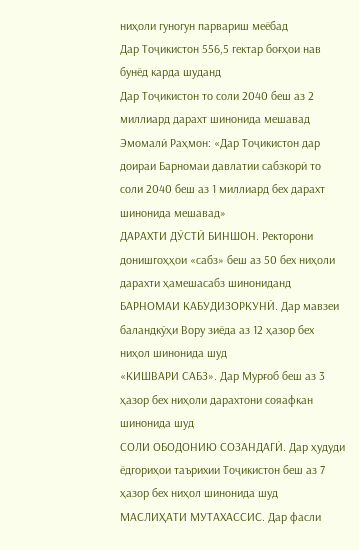ниҳоли гуногун парвариш меёбад
Дар Тоҷикистон 556,5 гектар боғҳои нав бунёд карда шуданд
Дар Тоҷикистон то соли 2040 беш аз 2 миллиард дарахт шинонида мешавад
Эмомалӣ Раҳмон: «Дар Тоҷикистон дар доираи Барномаи давлатии сабзкорӣ то соли 2040 беш аз 1 миллиард бех дарахт шинонида мешавад»
ДАРАХТИ ДӮСТӢ БИНШОН. Ректорони донишгоҳҳои «сабз» беш аз 50 бех ниҳоли дарахти ҳамешасабз шинониданд
БАРНОМАИ КАБУДИЗОРКУНӢ. Дар мавзеи баландкӯҳи Вору зиёда аз 12 ҳазор бех ниҳол шинонида шуд
«КИШВАРИ САБЗ». Дар Мурғоб беш аз 3 ҳазор бех ниҳоли дарахтони сояафкан шинонида шуд
СОЛИ ОБОДОНИЮ СОЗАНДАГӢ. Дар ҳудуди ёдгориҳои таърихии Тоҷикистон беш аз 7 ҳазор бех ниҳол шинонида шуд
МАСЛИҲАТИ МУТАХАССИС. Дар фасли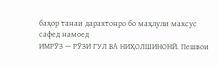баҳор танаи дарахтонро бо маҳлули махсус сафед намоед
ИМРӮЗ — РӮЗИ ГУЛ ВА НИҲОЛШИНОНӢ. Пешвои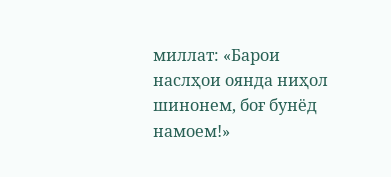миллат: «Барои наслҳои оянда ниҳол шинонем, боғ бунёд намоем!»